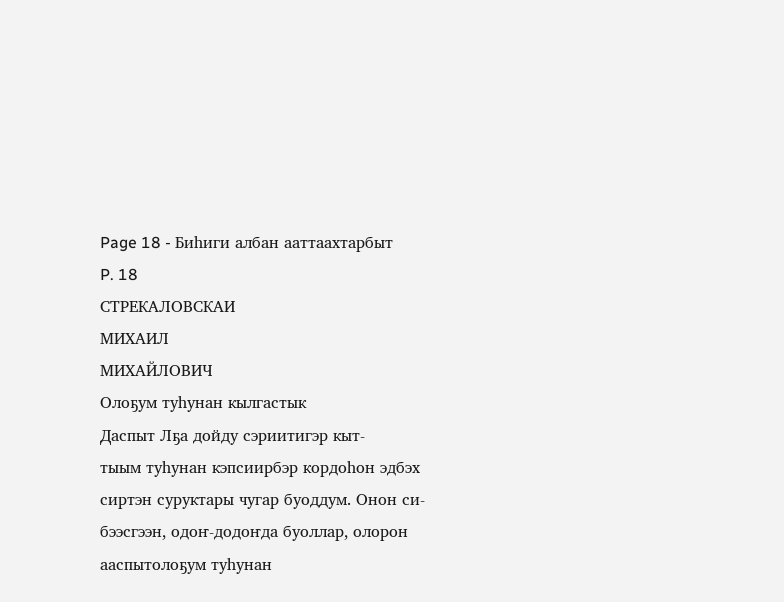Page 18 - Биһиги албан ааттаахтарбыт
P. 18
СТРЕКАЛОВСКАИ
МИХАИЛ
МИХАЙЛОВИЧ
Олоҕум туһунан кылгастык
Даспыт Лҕа дойду сэриитигэр кыт-
тыым туһунан кэпсиирбэр кордоһон эдбэх
сиртэн суруктары чугар буоддум. Онон си-
бээсгээн, одоҥ-додоҥда буоллар, олорон ааспытолоҕум туһунан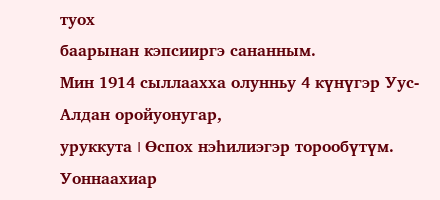туох
баарынан кэпсииргэ сананным.
Мин 1914 сыллаахха олунньу 4 күнүгэр Уус-Алдан оройуонугар,
уруккута I Өспох нэһилиэгэр торообүтүм. Уоннаахиар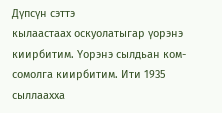Дүпсүн сэттэ
кылаастаах оскуолатыгар үорэнэ киирбитим. Үорэнэ сылдьан ком-
сомолга киирбитим. Ити 1935 сыллаахха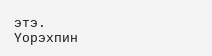этэ.
Үорэхпин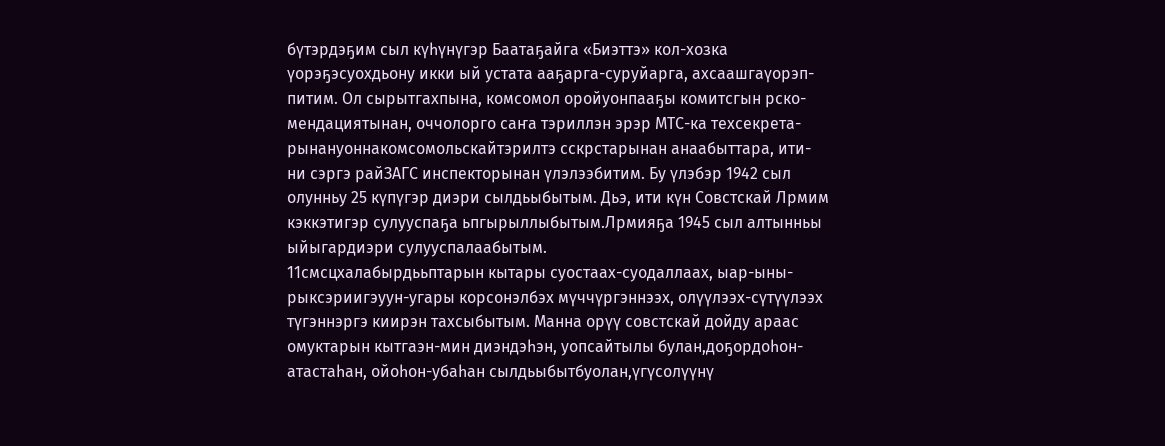бүтэрдэҕим сыл күһүнүгэр Баатаҕайга «Биэттэ» кол-хозка
үорэҕэсуохдьону икки ый устата ааҕарга-суруйарга, ахсаашгаүорэп-
питим. Ол сырытгахпына, комсомол оройуонпааҕы комитсгын рско-
мендациятынан, оччолорго саҥа тэриллэн эрэр МТС-ка техсекрета-
рынануоннакомсомольскайтэрилтэ сскрстарынан анаабыттара, ити-
ни сэргэ райЗАГС инспекторынан үлэлээбитим. Бу үлэбэр 1942 сыл
олунньу 25 күпүгэр диэри сылдьыбытым. Дьэ, ити күн Совстскай Лрмим
кэккэтигэр сулууспаҕа ьпгырыллыбытым.Лрмияҕа 1945 сыл алтынньы
ыйыгардиэри сулууспалаабытым.
11смсцхалабырдььптарын кытары суостаах-суодаллаах, ыар-ыны-
рыксэриигэуун-угары корсонэлбэх мүччүргэннээх, олүүлээх-сүтүүлээх
түгэннэргэ киирэн тахсыбытым. Манна орүү совстскай дойду араас
омуктарын кытгаэн-мин диэндэһэн, уопсайтылы булан,доҕордоһон-
атастаһан, ойоһон-убаһан сылдьыбытбуолан,үгүсолүүнү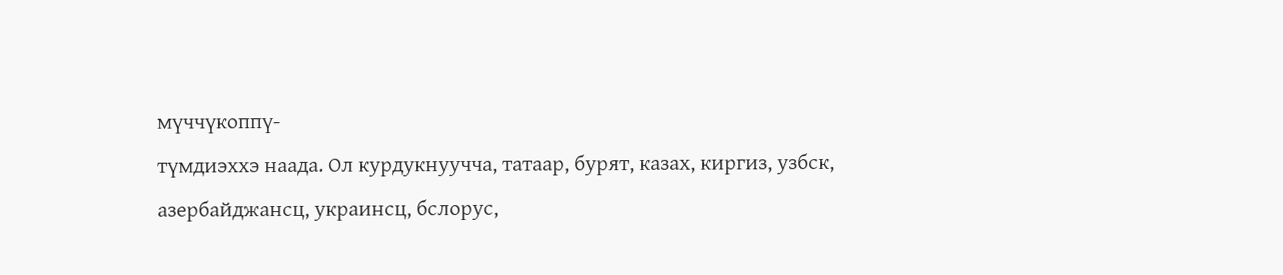мүччүкоппү-
түмдиэххэ наада. Ол курдукнуучча, татаар, бурят, казах, киргиз, узбск,
азербайджансц, украинсц, бслорус,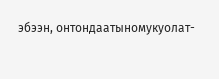эбээн, онтондаатыномукуолат-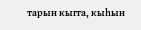тарын кыгга, кыһын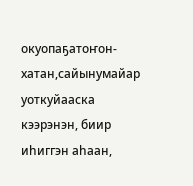окуопаҕатоҥон-хатан,сайынумайар уоткуйааска
кээрэнэн, биир иһиггэн аһаан,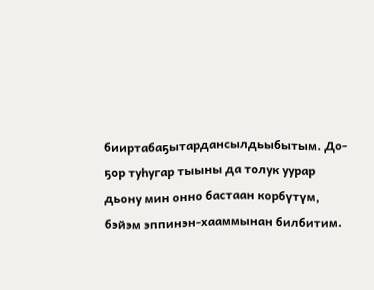бииртабаҕытардансылдьыбытым. До-
ҕор туһугар тыыны да толук уурар дьону мин онно бастаан корбүтүм,
бэйэм эппинэн-хааммынан билбитим.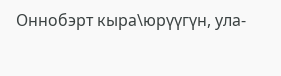Оннобэрт кыра\юрүүгүн, ула-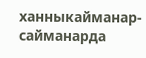ханныкайманар-сайманарда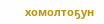хомолтоҕун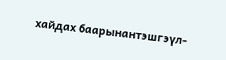хайдах баарынантэшгэүл-